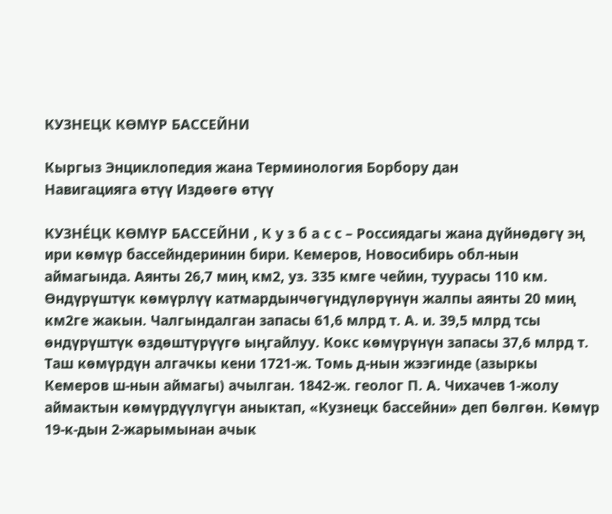КУЗНЕЦК КӨМҮР БАССЕЙНИ

Кыргыз Энциклопедия жана Терминология Борбору дан
Навигацияга өтүү Издөөгө өтүү

КУЗНЕ́ЦК КӨМҮР БАССЕЙНИ , К у з б а с с – Россиядагы жана дүйнөдөгү эң ири көмүр бассейндеринин бири. Кемеров, Новосибирь обл-нын аймагында. Аянты 26,7 миң км2, уз. 335 кмге чейин, туурасы 110 км. Өндүрүштүк көмүрлүү катмардынчөгүндүлөрүнүн жалпы аянты 20 миң км2ге жакын. Чалгындалган запасы 61,6 млрд т. А. и. 39,5 млрд тсы өндүрүштүк өздөштүрүүгө ыңгайлуу. Кокс көмүрүнүн запасы 37,6 млрд т. Таш көмүрдүн алгачкы кени 1721-ж. Томь д-нын жээгинде (азыркы Кемеров ш-нын аймагы) ачылган. 1842-ж. геолог П. А. Чихачев 1-жолу аймактын көмүрдүүлүгүн аныктап, «Кузнецк бассейни» деп бөлгөн. Көмүр 19-к-дын 2-жарымынан ачык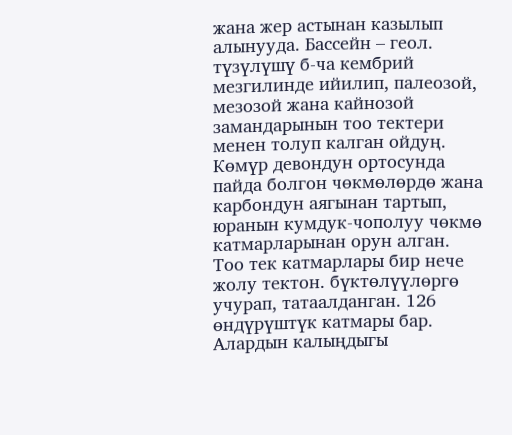жана жер астынан казылып алынууда. Бассейн – геол. түзүлүшү б-ча кембрий мезгилинде ийилип, палеозой, мезозой жана кайнозой замандарынын тоо тектери менен толуп калган ойдуң. Көмүр девондун ортосунда пайда болгон чөкмөлөрдө жана карбондун аягынан тартып, юранын кумдук-чополуу чөкмө катмарларынан орун алган. Тоо тек катмарлары бир нече жолу тектон. бүктөлүүлөргө учурап, татаалданган. 126 өндүрүштүк катмары бар. Алардын калыңдыгы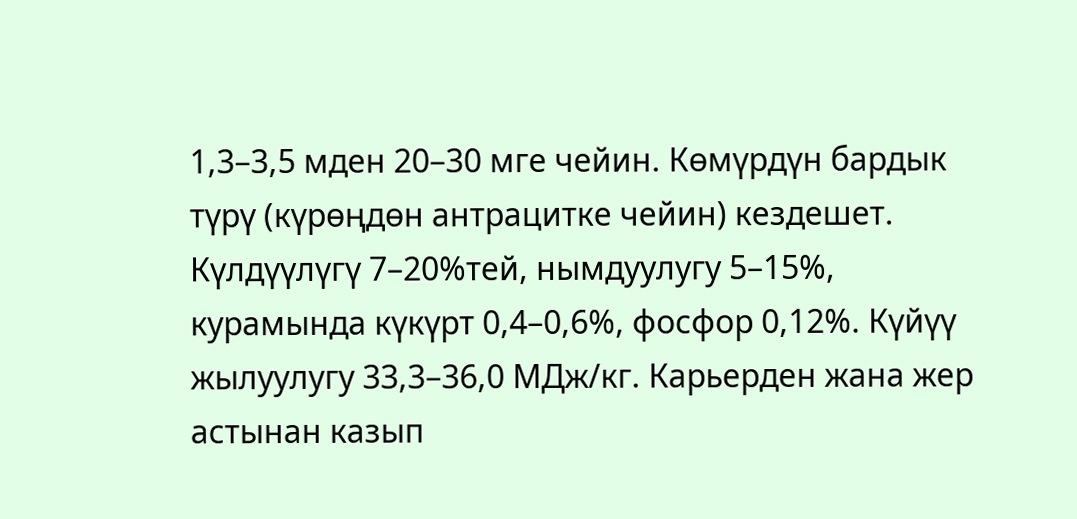1,3–3,5 мден 20–30 мге чейин. Көмүрдүн бардык түрү (күрөңдөн антрацитке чейин) кездешет. Күлдүүлүгү 7–20%тей, нымдуулугу 5–15%, курамында күкүрт 0,4–0,6%, фосфор 0,12%. Күйүү жылуулугу 33,3–36,0 МДж/кг. Карьерден жана жер астынан казып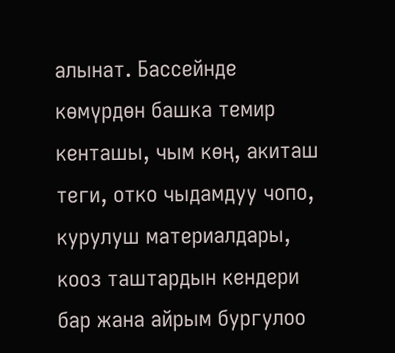алынат. Бассейнде көмүрдөн башка темир кенташы, чым көң, акиташ теги, отко чыдамдуу чопо, курулуш материалдары, кооз таштардын кендери бар жана айрым бургулоо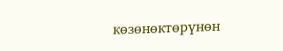көзөнөктөрүнөн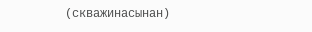(скважинасынан)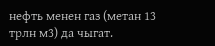нефть менен газ (метан 13 трлн м3) да чыгат.